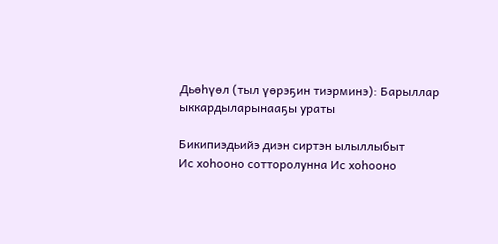Дьөһүөл (тыл үөрэҕин тиэрминэ): Барыллар ыккардыларынааҕы ураты

Бикипиэдьийэ диэн сиртэн ылыллыбыт
Ис хоһооно сотторолунна Ис хоһооно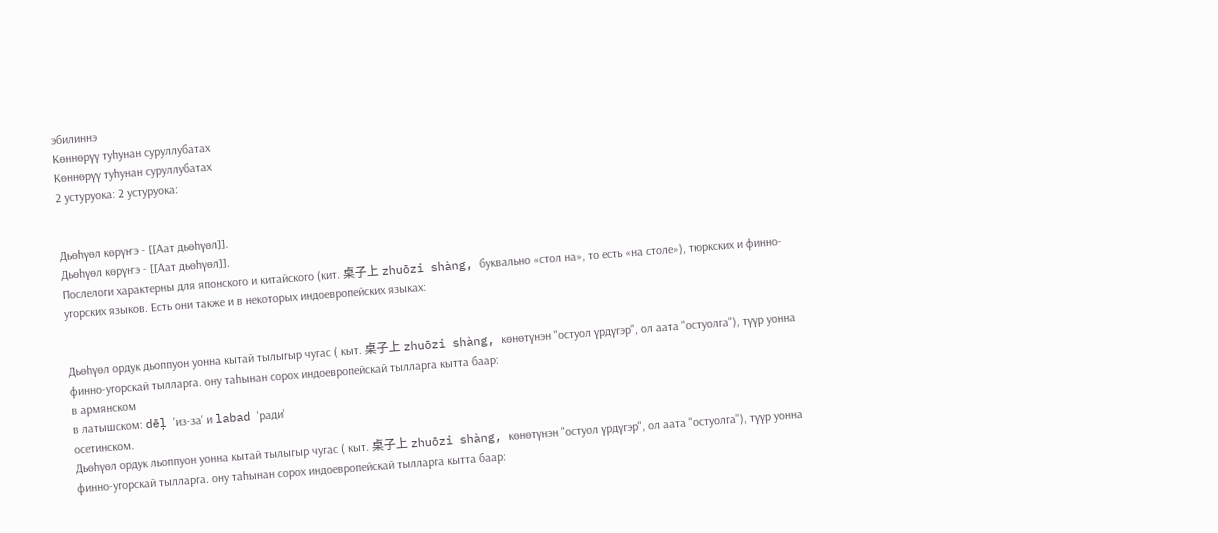эбилиннэ
Көннөрүү туһунан суруллубатах
Көннөрүү туһунан суруллубатах
2 устуруока: 2 устуруока:


Дьөһүөл көрүҥэ - [[Аат дьөһүөл]].
Дьөһүөл көрүҥэ - [[Аат дьөһүөл]].
Послелоги характерны для японского и китайского (кит. 桌子上 zhuōzi shàng, буквально «стол на», то есть «на столе»), тюркских и финно-угорских языков. Есть они также и в некоторых индоевропейских языках:


Дьөһүөл ордук дьоппуон уонна кытай тылыгыр чугас ( кыт. 桌子上 zhuōzi shàng, көнөтүнэн "остуол үрдүгэр", ол аата "остуолга"), түүр уонна финно-угорскай тылларга. ону таһынан сорох индоевропейскай тылларга кытта баар:
в армянском
в латышском: dēļ 'из-за' и labad 'ради'
осетинском.
Дьөһүөл ордук льоппуон уонна кытай тылыгыр чугас ( кыт. 桌子上 zhuōzi shàng, көнөтүнэн "остуол үрдүгэр", ол аата "остуолга"), түүр уонна финно-угорскай тылларга. ону таһынан сорох индоевропейскай тылларга кытта баар: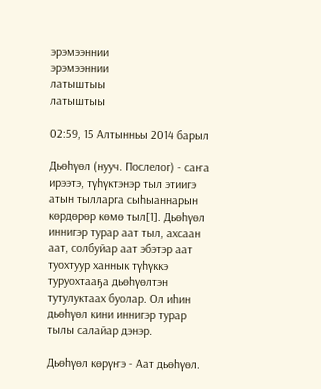эрэмээннии
эрэмээннии
латыштыы
латыштыы

02:59, 15 Алтынньы 2014 барыл

Дьөһүөл (нууч. Послелог) - саҥа ирээтэ, түһүктэнэр тыл этиигэ атын тылларга сыһыаннарын көрдөрөр көмө тыл[1]. Дьөһүөл иннигэр турар аат тыл, ахсаан аат, солбуйар аат эбэтэр аат туохтуур ханнык түһүккэ туруохтааҕа дьөһүөлтэн тутулуктаах буолар. Ол иһин дьөһүөл кини иннигэр турар тылы салайар дэнэр.

Дьөһүөл көрүҥэ - Аат дьөһүөл.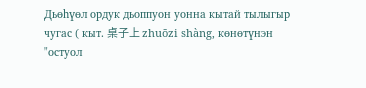Дьөһүөл ордук дьоппуон уонна кытай тылыгыр чугас ( кыт. 桌子上 zhuōzi shàng, көнөтүнэн "остуол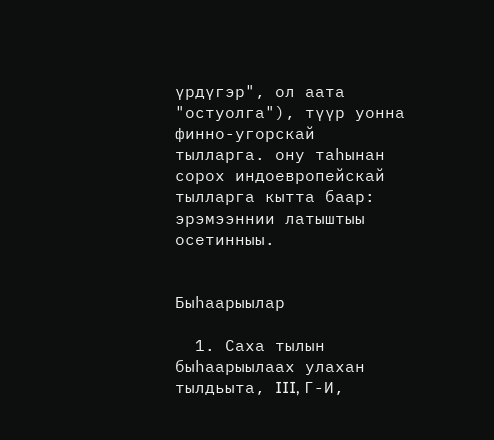үрдүгэр", ол аата "остуолга"), түүр уонна финно-угорскай тылларга. ону таһынан сорох индоевропейскай тылларга кытта баар: эрэмээннии латыштыы осетинныы.


Быһаарыылар

  1. Саха тылын быһаарыылаах улахан тылдьыта, III, Г-И,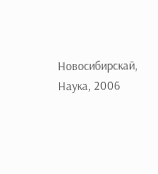Новосибирскай, Наука, 2006